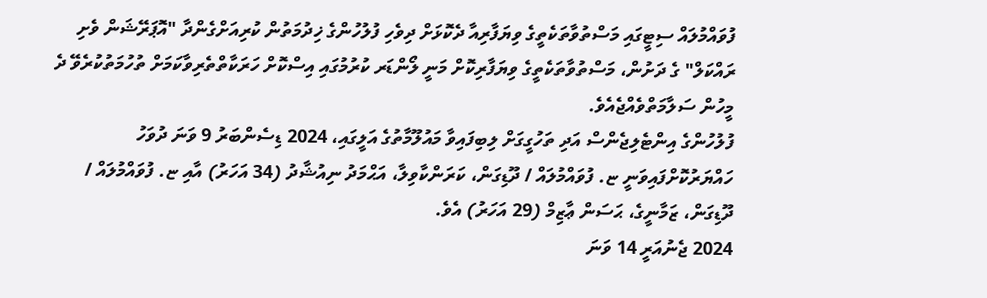ފުވައްމުލައް ސިޓީގައި މަސްތުވާތަކެތީގެ ވިޔަފާރިއާ ދެކޮޅަށް ދިވެހި ފުލުހުންގެ ޚިދުމަތުން ކުރިއަށްގެންދާ "އޮޕަރޭޝަން ވެށި ރައްކަލް" ގެ ދަށުން، މަސްތުވާތަކެތީގެ ވިޔަފާރިކޮށް މަނީ ލޯންޑަރ ކުރުމުގައި އިސްކޮށް ހަރަކާތްތެރިވާކަމަށް ތުހުމަތުކުރެވޭ ދެ މީހުން ސަލާމަތްވެއްޖެއެވެ.
ފުލުހުންގެ އިންޓެލިޖެންސް އަދި ތަހުގީގަށް ލިބިފައިވާ މައުލޫމާތުގެ އަލީގައި، 2024 ޑިސެންބަރު 9 ވަނަ ދުވަހު ހައްޔަރުކޮށްފައިވަނީ ޏ. ފުވައްމުލައް / ދޫޑިގަން، ކަރަންކާވިލާ، އަޙްމަދު ނިއުޝާދު (34 އަހަރު) އާއި ޏ. ފުވައްމުލައް / ދޫޑިގަން، ޒަމާނީގެ، ޙަސަން ޢާޒިމް (29 އަހަރު) އެވެ.
2024 ޖެނުއަރީ 14 ވަނަ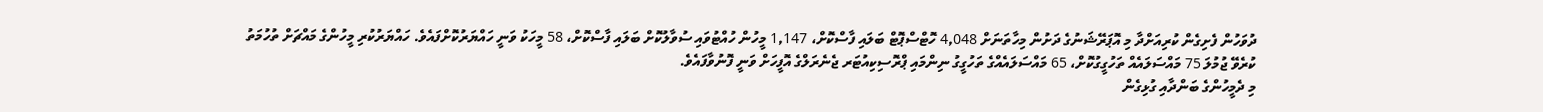ދުވަހުން ފެށިގެން ކުރިއަށްދާ މި އޮޕަރޭޝަނުގެ ދަށުން މިހާތަނަށް 4,048 ހޮޓްސްޕޮޓް ބަލައި ފާސްކޮށް، 1,147 މީހުން ހުއްޓުވައި ސުވާލުކޮށް ބަލައި ފާސްކޮށް، 58 މީހަކު ވަނީ ހައްޔަރުކޮށްފައެވެ. ހައްޔަރުކުރި މީހުންގެ މައްޗަށް ތުހުމަތު ކުރެވޭ ޖުމުލަ 75 މައްސަލައެއް ތަހުގީގުކޮށް، 65 މައްސަލައެއްގެ ތަހުގީގު ނިންމައި ޕްރޮސިކިއުޓަރ ޖެނެރަލްގެ އޮފީހަށް ވަނީ ފޮނުވާފައެވެ.
މި ދެމީހުންގެ ބަންދާއި ގުޅިގެން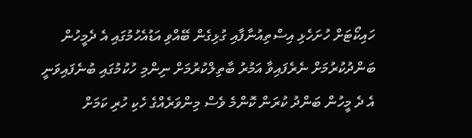ހައިކޯޓަށް ހުށަހެޅި އިސްތިއުނާފާއި ގުޅިގެން ބޭއްވި އަޑުއެހުމުގައި އެ ދެމީހުން ބަންދުކުރުމަށް ނެރެފައިވާ އަމުރު ބާތިލްކުރުމަށް ނިންމި ހުކުމުގައި ބުނެފައިވަނީ އެ ދެ މީހުން ބަންދު ކުރަން ކޮންމެ ވެސް މިންވަރެއްގެ ހެކި ހުރި ކަމަށް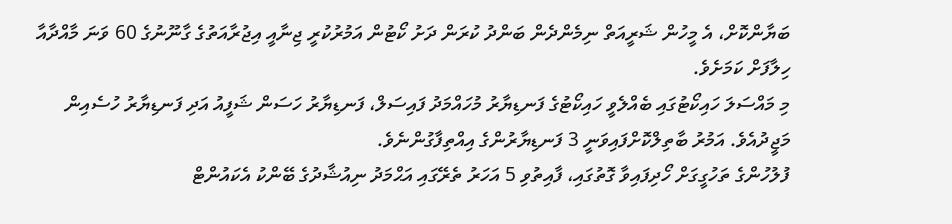ބަޔާންކޮށް، އެ މީހުން ޝަރީއަތް ނިމެންދެން ބަންދު ކުރަން ދަށު ކޯޓުން އަމުރުކުރީ ޖިނާއީ އިޖުރާއަތުގެ ގާނޫނުގެ 60 ވަނަ މާއްދާއާ ހިލާފަށް ކަމަށެވެ.
މި މައްސަލަ ހައިކޯޓުގައި ބެއްލެވީ ހައިކޯޓުގެ ފަނޑިޔާރު މުހައްމަދު ފައިސަލް، ފަނޑިޔާރު ހަސަން ޝަފީއު އަދި ފަނޑިޔާރު ހުސެއިން މަޖީދުއެވެ. އަމުރު ބާތިލްކޮށްފައިވަނީ 3 ފަނޑިޔާރުންގެ އިއްތިފާގުންނެވެ.
ފުލުހުންގެ ތަހުގީގަށް ހޯދިފައިވާ ގޮތުގައި، ފާއިތުވި 5 އަހަރު ތެރޭގައި އަޙްމަދު ނިއުޝާދުގެ ބޭންކު އެކައުންޓް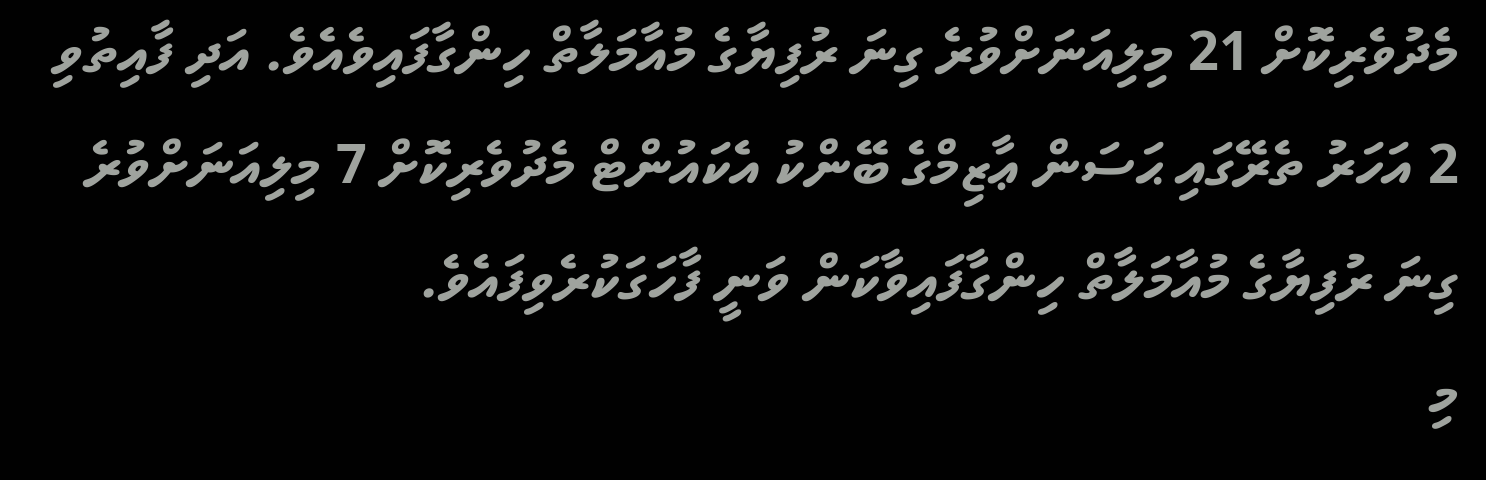މެދުވެރިކޮށް 21 މިލިއަނަށްވުރެ ގިނަ ރުފިޔާގެ މުއާމަލާތް ހިންގާފައިވެއެވެ. އަދި ފާއިތުވި 2 އަހަރު ތެރޭގައި ޙަސަން ޢާޒިމްގެ ބޭންކު އެކައުންޓް މެދުވެރިކޮށް 7 މިލިއަނަށްވުރެ ގިނަ ރުފިޔާގެ މުއާމަލާތް ހިންގާފައިވާކަން ވަނީ ފާހަގަކުރެވިފައެވެ.
މި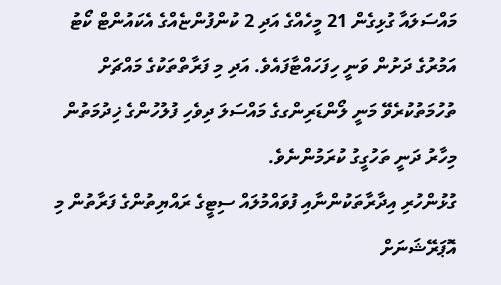މައްސަލައާ ގުޅިގެން 21 މީހެއްގެ އަދި 2 ކުންފުންޏެއްގެ އެކައުންޓް ކޯޓު އަމުރުގެ ދަށުން ވަނީ ހިފަހައްޓާފައެވެ. އަދި މި ފަރާތްތަކުގެ މައްޗަށް ތުހުމަތުކުރެވޭ މަނީ ލޯންޑަރިންގގެ މައްސަލަ ދިވެހި ފުލުހުންގެ ޚިދުމަތުން މިހާރު ދަނީ ތަހުގީގު ކުރަމުންނެވެ.
ގުޅުންހުރި އިދާރާތަކުންނާއި ފުވައްމުލައް ސިޓީގެ ރައްޔިތުންގެ ފަރާތުން މި އޮޕަރޭޝަނަށް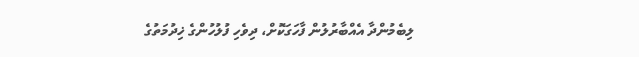ލިބެމުންދާ އެއްބާރުލުން ފާހަގަކޮށް، ދިވެހި ފުލުހުންގެ ޚިދުމަތުގެ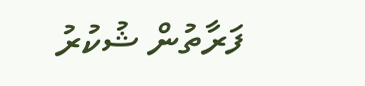ފަރާތުން ޝުކުރު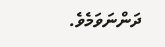ދަންނަވަމެވެ.